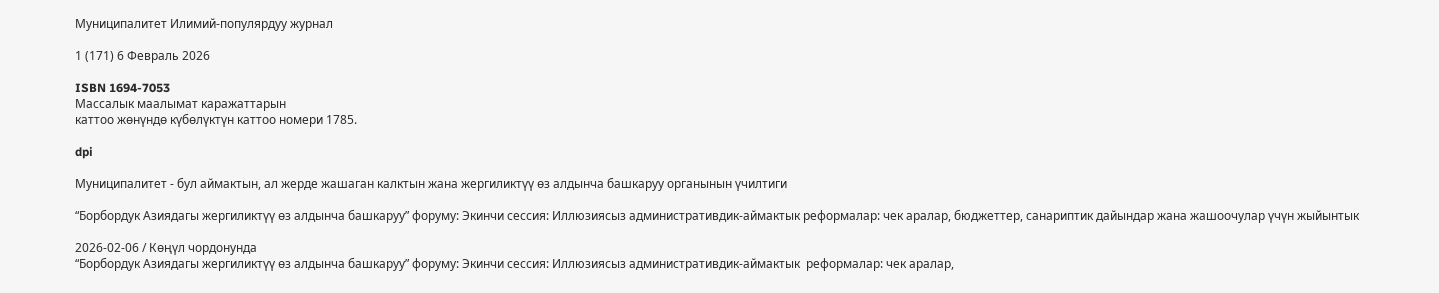Муниципалитет Илимий-популярдуу журнал

1 (171) 6 Февраль 2026

ISBN 1694-7053
Массалык маалымат каражаттарын
каттоо жөнүндө күбөлүктүн каттоо номери 1785.

dpi

Муниципалитет - бул аймактын, ал жерде жашаган калктын жана жергиликтүү өз алдынча башкаруу органынын үчилтиги

“Борбордук Азиядагы жергиликтүү өз алдынча башкаруу” форуму: Экинчи сессия: Иллюзиясыз административдик-аймактык реформалар: чек аралар, бюджеттер, санариптик дайындар жана жашоочулар үчүн жыйынтык

2026-02-06 / Көңүл чордонунда
“Борбордук Азиядагы жергиликтүү өз алдынча башкаруу” форуму: Экинчи сессия: Иллюзиясыз административдик-аймактык  реформалар: чек аралар,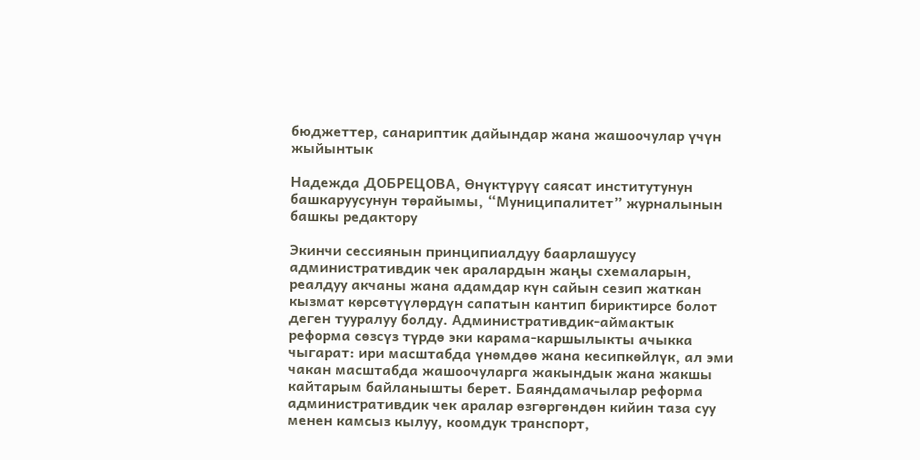бюджеттер, санариптик дайындар жана жашоочулар үчүн жыйынтык

Надежда ДОБРЕЦОВА, Өнүктүрүү саясат институтунун башкаруусунун төрайымы, “Муниципалитет” журналынын башкы редактору

Экинчи сессиянын принципиалдуу баарлашуусу административдик чек аралардын жаңы схемаларын, реалдуу акчаны жана адамдар күн сайын сезип жаткан кызмат көрсөтүүлөрдүн сапатын кантип бириктирсе болот деген тууралуу болду. Административдик-аймактык реформа сөзсүз түрдө эки карама-каршылыкты ачыкка чыгарат: ири масштабда үнөмдөө жана кесипкөйлүк, ал эми чакан масштабда жашоочуларга жакындык жана жакшы кайтарым байланышты берет. Баяндамачылар реформа административдик чек аралар өзгөргөндөн кийин таза суу менен камсыз кылуу, коомдук транспорт,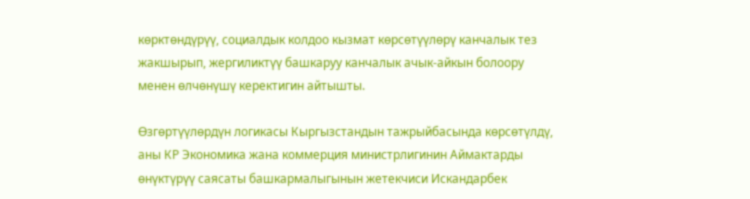көрктөндүрүү, социалдык колдоо кызмат көрсөтүүлөрү канчалык тез жакшырып, жергиликтүү башкаруу канчалык ачык-айкын болоору менен өлчөнүшү керектигин айтышты.

Өзгөртүүлөрдүн логикасы Кыргызстандын тажрыйбасында көрсөтүлдү, аны КР Экономика жана коммерция министрлигинин Аймактарды өнүктүрүү саясаты башкармалыгынын жетекчиси Искандарбек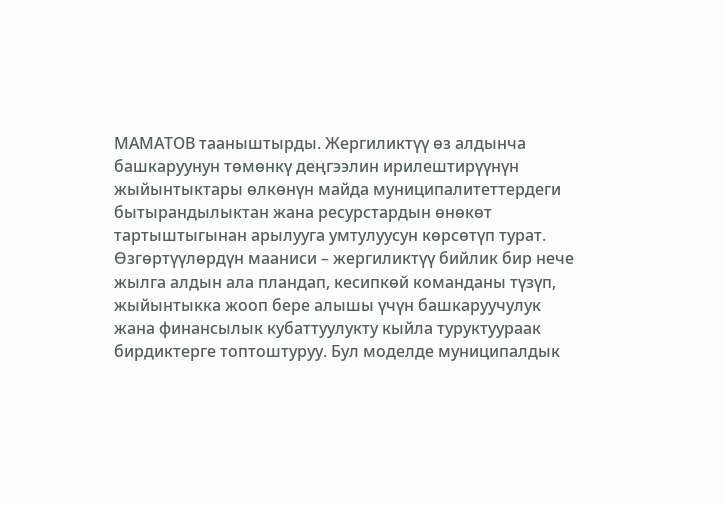МАМАТОВ тааныштырды. Жергиликтүү өз алдынча башкаруунун төмөнкү деңгээлин ирилештирүүнүн жыйынтыктары өлкөнүн майда муниципалитеттердеги бытырандылыктан жана ресурстардын өнөкөт тартыштыгынан арылууга умтулуусун көрсөтүп турат. Өзгөртүүлөрдүн мааниси – жергиликтүү бийлик бир нече жылга алдын ала пландап, кесипкөй команданы түзүп, жыйынтыкка жооп бере алышы үчүн башкаруучулук жана финансылык кубаттуулукту кыйла туруктуураак бирдиктерге топтоштуруу. Бул моделде муниципалдык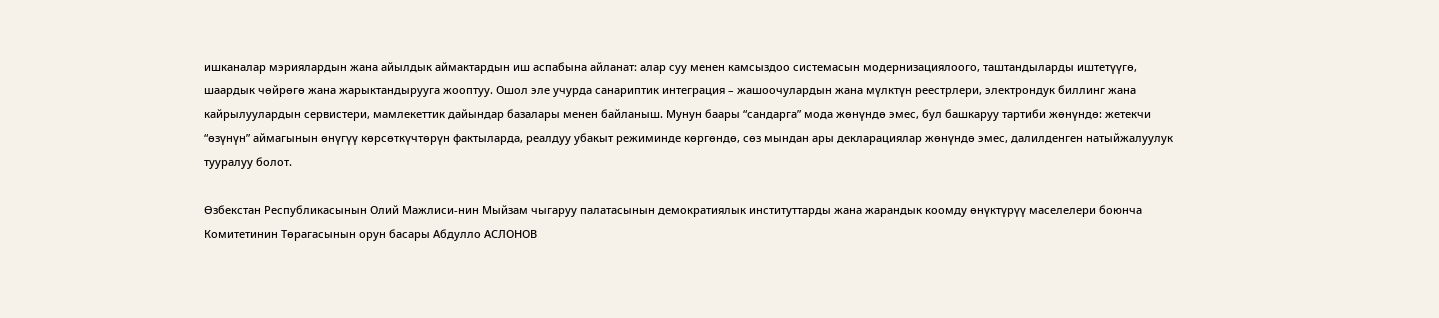ишканалар мэриялардын жана айылдык аймактардын иш аспабына айланат: алар суу менен камсыздоо системасын модернизациялоого, таштандыларды иштетүүгө, шаардык чөйрөгө жана жарыктандырууга жооптуу. Ошол эле учурда санариптик интеграция – жашоочулардын жана мүлктүн реестрлери, электрондук биллинг жана кайрылуулардын сервистери, мамлекеттик дайындар базалары менен байланыш. Мунун баары “сандарга” мода жөнүндө эмес, бул башкаруу тартиби жөнүндө: жетекчи “өзүнүн” аймагынын өнүгүү көрсөткүчтөрүн фактыларда, реалдуу убакыт режиминде көргөндө, сөз мындан ары декларациялар жөнүндө эмес, далилденген натыйжалуулук тууралуу болот.

Өзбекстан Республикасынын Олий Мажлиси-нин Мыйзам чыгаруу палатасынын демократиялык институттарды жана жарандык коомду өнүктүрүү маселелери боюнча Комитетинин Төрагасынын орун басары Абдулло АСЛОНОВ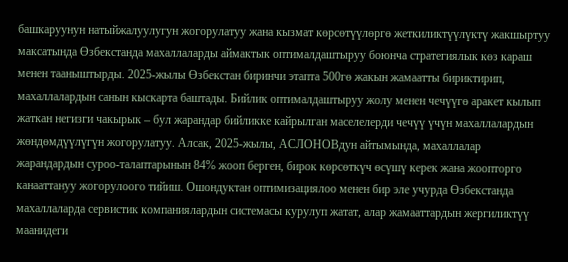башкаруунун натыйжалуулугун жогорулатуу жана кызмат көрсөтүүлөргө жеткиликтүүлүктү жакшыртуу максатында Өзбекстанда махаллаларды аймактык оптималдаштыруу боюнча стратегиялык көз караш менен тааныштырды. 2025-жылы Өзбекстан биринчи этапта 500гө жакын жамаатты бириктирип, махаллалардын санын кыскарта баштады. Бийлик оптималдаштыруу жолу менен чечүүгө аракет кылып жаткан негизги чакырык – бул жарандар бийликке кайрылган маселелерди чечүү үчүн махаллалардын жөндөмдүүлүгүн жогорулатуу. Алсак, 2025-жылы, АСЛОНОВдун айтымында, махаллалар жарандардын суроо-талаптарынын 84% жооп берген, бирок көрсөткүч өсүшү керек жана жоопторго канааттануу жогорулоого тийиш. Ошондуктан оптимизациялоо менен бир эле учурда Өзбекстанда махаллаларда сервистик компаниялардын системасы курулуп жатат, алар жамааттардын жергиликтүү маанидеги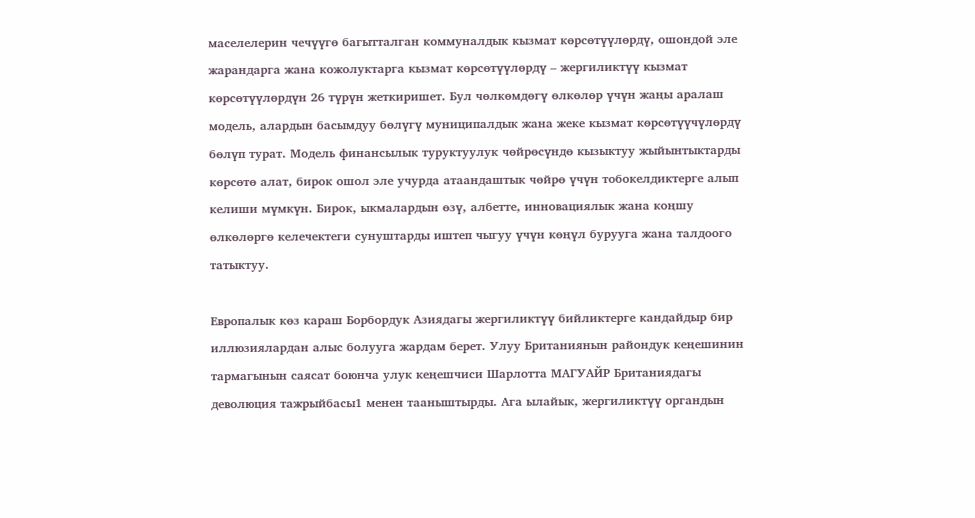маселелерин чечүүгө багытталган коммуналдык кызмат көрсөтүүлөрдү, ошондой эле жарандарга жана кожолуктарга кызмат көрсөтүүлөрдү – жергиликтүү кызмат көрсөтүүлөрдүн 26 түрүн жеткиришет. Бул чөлкөмдөгү өлкөлөр үчүн жаңы аралаш модель, алардын басымдуу бөлүгү муниципалдык жана жеке кызмат көрсөтүүчүлөрдү бөлүп турат. Модель финансылык туруктуулук чөйрөсүндө кызыктуу жыйынтыктарды көрсөтө алат, бирок ошол эле учурда атаандаштык чөйрө үчүн тобокелдиктерге алып келиши мүмкүн. Бирок, ыкмалардын өзү, албетте, инновациялык жана коңшу өлкөлөргө келечектеги сунуштарды иштеп чыгуу үчүн көңүл бурууга жана талдоого татыктуу.

Европалык көз караш Борбордук Азиядагы жергиликтүү бийликтерге кандайдыр бир иллюзиялардан алыс болууга жардам берет. Улуу Британиянын райондук кеңешинин тармагынын саясат боюнча улук кеңешчиси Шарлотта МАГУАЙР Британиядагы деволюция тажрыйбасы1 менен тааныштырды. Ага ылайык, жергиликтүү органдын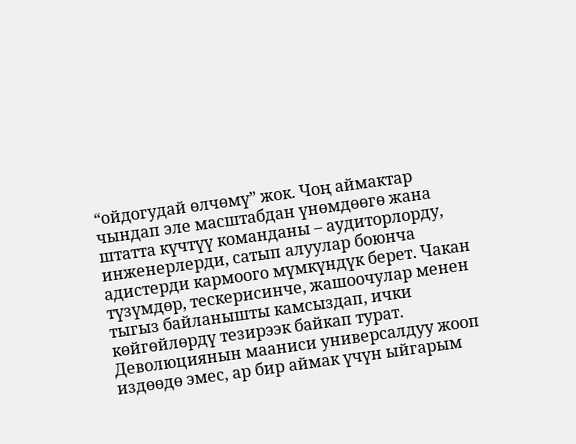“ойдогудай өлчөмү” жок. Чоң аймактар чындап эле масштабдан үнөмдөөгө жана штатта күчтүү команданы – аудиторлорду, инженерлерди, сатып алуулар боюнча адистерди кармоого мүмкүндүк берет. Чакан түзүмдөр, тескерисинче, жашоочулар менен тыгыз байланышты камсыздап, ички көйгөйлөрдү тезирээк байкап турат. Деволюциянын мааниси универсалдуу жооп издөөдө эмес, ар бир аймак үчүн ыйгарым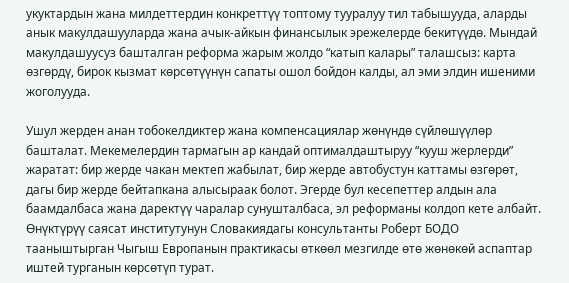укуктардын жана милдеттердин конкреттүү топтому тууралуу тил табышууда, аларды анык макулдашууларда жана ачык-айкын финансылык эрежелерде бекитүүдө. Мындай макулдашуусуз башталган реформа жарым жолдо “катып калары” талашсыз: карта өзгөрдү, бирок кызмат көрсөтүүнүн сапаты ошол бойдон калды, ал эми элдин ишеними жоголууда.

Ушул жерден анан тобокелдиктер жана компенсациялар жөнүндө сүйлөшүүлөр башталат. Мекемелердин тармагын ар кандай оптималдаштыруу “кууш жерлерди” жаратат: бир жерде чакан мектеп жабылат, бир жерде автобустун каттамы өзгөрөт, дагы бир жерде бейтапкана алысыраак болот. Эгерде бул кесепеттер алдын ала баамдалбаса жана даректүү чаралар сунушталбаса, эл реформаны колдоп кете албайт. Өнүктүрүү саясат институтунун Словакиядагы консультанты Роберт БОДО тааныштырган Чыгыш Европанын практикасы өткөөл мезгилде өтө жөнөкөй аспаптар иштей турганын көрсөтүп турат.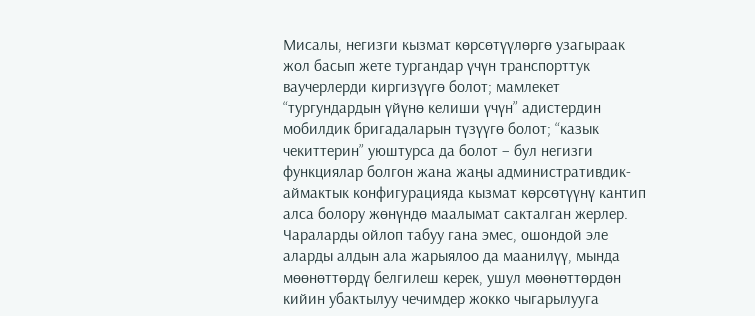Мисалы, негизги кызмат көрсөтүүлөргө узагыраак жол басып жете тургандар үчүн транспорттук ваучерлерди киргизүүгө болот; мамлекет “тургундардын үйүнө келиши үчүн” адистердин мобилдик бригадаларын түзүүгө болот; “казык чекиттерин” уюштурса да болот – бул негизги функциялар болгон жана жаңы административдик-аймактык конфигурацияда кызмат көрсөтүүнү кантип алса болору жөнүндө маалымат сакталган жерлер. Чараларды ойлоп табуу гана эмес, ошондой эле аларды алдын ала жарыялоо да маанилүү, мында мөөнөттөрдү белгилеш керек, ушул мөөнөттөрдөн кийин убактылуу чечимдер жокко чыгарылууга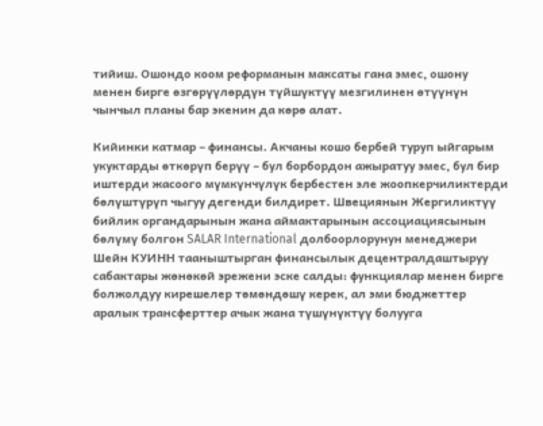тийиш. Ошондо коом реформанын максаты гана эмес, ошону менен бирге өзгөрүүлөрдүн түйшүктүү мезгилинен өтүүнүн чынчыл планы бар экенин да көрө алат.

Кийинки катмар – финансы. Акчаны кошо бербей туруп ыйгарым укуктарды өткөрүп берүү – бул борбордон ажыратуу эмес, бул бир иштерди жасоого мүмкүнчүлүк бербестен эле жоопкерчиликтерди бөлүштүрүп чыгуу дегенди билдирет. Швециянын Жергиликтүү бийлик органдарынын жана аймактарынын ассоциациясынын бөлүмү болгон SALAR International долбоорлорунун менеджери Шейн КУИНН тааныштырган финансылык децентралдаштыруу сабактары жөнөкөй эрежени эске салды: функциялар менен бирге болжолдуу кирешелер төмөндөшү керек, ал эми бюджеттер аралык трансферттер ачык жана түшүнүктүү болууга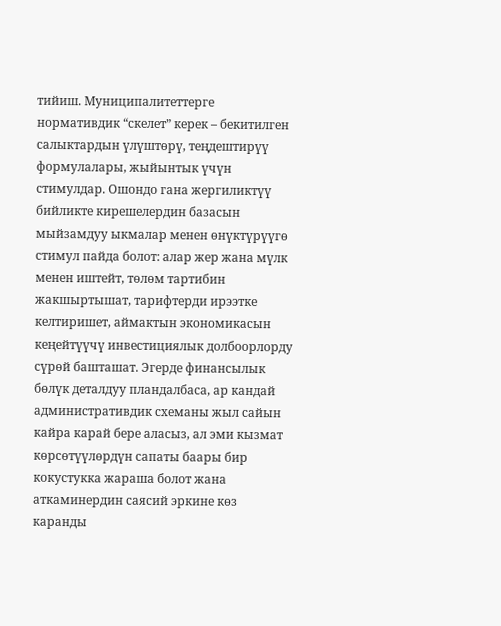тийиш. Муниципалитеттерге нормативдик “скелет” керек – бекитилген салыктардын үлүштөрү, теңдештирүү формулалары, жыйынтык үчүн стимулдар. Ошондо гана жергиликтүү бийликте кирешелердин базасын мыйзамдуу ыкмалар менен өнүктүрүүгө стимул пайда болот: алар жер жана мүлк менен иштейт, төлөм тартибин жакшыртышат, тарифтерди ирээтке келтиришет, аймактын экономикасын кеңейтүүчү инвестициялык долбоорлорду сүрөй башташат. Эгерде финансылык бөлүк деталдуу пландалбаса, ар кандай административдик схеманы жыл сайын кайра карай бере аласыз, ал эми кызмат көрсөтүүлөрдүн сапаты баары бир кокустукка жараша болот жана аткаминердин саясий эркине көз каранды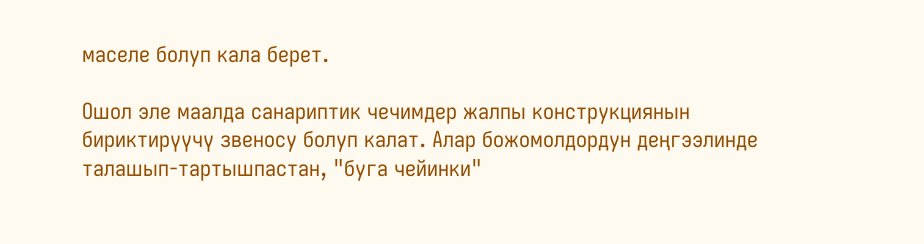маселе болуп кала берет.

Ошол эле маалда санариптик чечимдер жалпы конструкциянын бириктирүүчү звеносу болуп калат. Алар божомолдордун деңгээлинде талашып-тартышпастан, "буга чейинки"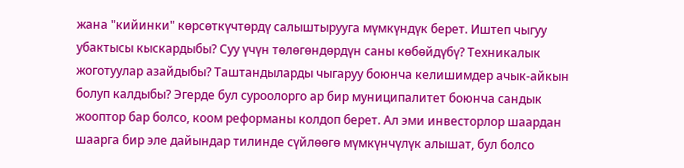жана "кийинки" көрсөткүчтөрдү салыштырууга мүмкүндүк берет. Иштеп чыгуу убактысы кыскардыбы? Суу үчүн төлөгөндөрдүн саны көбөйдүбү? Техникалык жоготуулар азайдыбы? Таштандыларды чыгаруу боюнча келишимдер ачык-айкын болуп калдыбы? Эгерде бул суроолорго ар бир муниципалитет боюнча сандык жооптор бар болсо, коом реформаны колдоп берет. Ал эми инвесторлор шаардан шаарга бир эле дайындар тилинде сүйлөөгө мүмкүнчүлүк алышат, бул болсо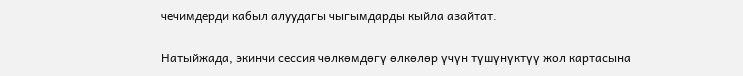чечимдерди кабыл алуудагы чыгымдарды кыйла азайтат.

Натыйжада, экинчи сессия чөлкөмдөгү өлкөлөр үчүн түшүнүктүү жол картасына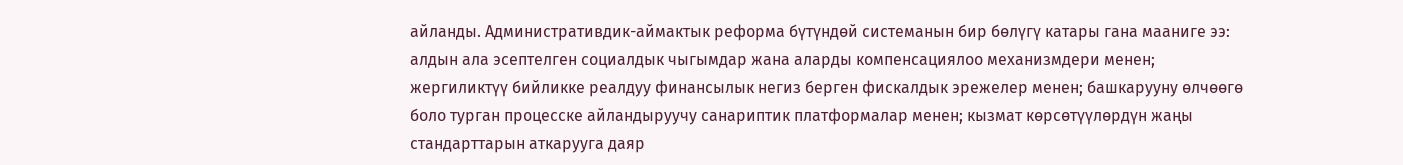айланды. Административдик-аймактык реформа бүтүндөй системанын бир бөлүгү катары гана мааниге ээ: алдын ала эсептелген социалдык чыгымдар жана аларды компенсациялоо механизмдери менен; жергиликтүү бийликке реалдуу финансылык негиз берген фискалдык эрежелер менен; башкарууну өлчөөгө боло турган процесске айландыруучу санариптик платформалар менен; кызмат көрсөтүүлөрдүн жаңы стандарттарын аткарууга даяр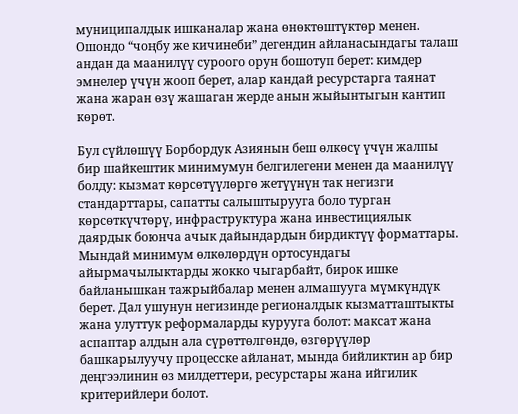муниципалдык ишканалар жана өнөктөштүктөр менен. Ошондо “чоңбу же кичинеби” дегендин айланасындагы талаш андан да маанилүү суроого орун бошотуп берет: кимдер эмнелер үчүн жооп берет, алар кандай ресурстарга таянат жана жаран өзү жашаган жерде анын жыйынтыгын кантип көрөт.

Бул сүйлөшүү Борбордук Азиянын беш өлкөсү үчүн жалпы бир шайкештик минимумун белгилегени менен да маанилүү болду: кызмат көрсөтүүлөргө жетүүнүн так негизги стандарттары, сапатты салыштырууга боло турган көрсөткүчтөрү, инфраструктура жана инвестициялык даярдык боюнча ачык дайындардын бирдиктүү форматтары. Мындай минимум өлкөлөрдүн ортосундагы айырмачылыктарды жокко чыгарбайт, бирок ишке байланышкан тажрыйбалар менен алмашууга мүмкүндүк берет. Дал ушунун негизинде регионалдык кызматташтыкты жана улуттук реформаларды курууга болот: максат жана аспаптар алдын ала сүрөттөлгөндө, өзгөрүүлөр башкарылуучу процесске айланат, мында бийликтин ар бир деңгээлинин өз милдеттери, ресурстары жана ийгилик критерийлери болот.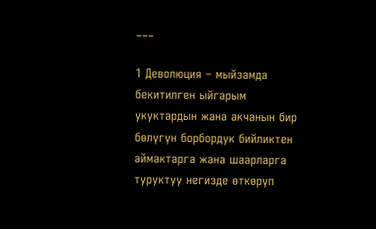___

1 Деволюция – мыйзамда бекитилген ыйгарым укуктардын жана акчанын бир бөлүгүн борбордук бийликтен аймактарга жана шаарларга туруктуу негизде өткөрүп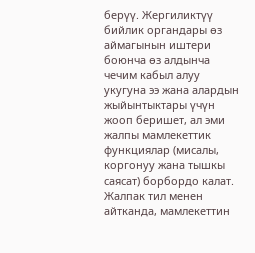берүү. Жергиликтүү бийлик органдары өз аймагынын иштери боюнча өз алдынча чечим кабыл алуу укугуна ээ жана алардын жыйынтыктары үчүн жооп беришет, ал эми жалпы мамлекеттик функциялар (мисалы, коргонуу жана тышкы саясат) борбордо калат. Жалпак тил менен айтканда, мамлекеттин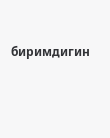биримдигин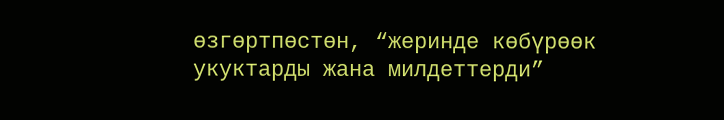өзгөртпөстөн, “жеринде көбүрөөк укуктарды жана милдеттерди”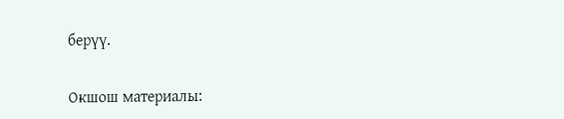берүү.

Окшош материалы: